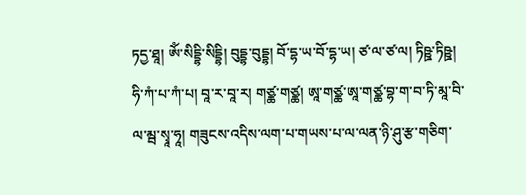ཏདྱ་ཐཱ། ཨོཾ་སིདྡྷི་སིདྡྷི། བུདྡྷ་བུདྡྷ། བོ་དྷ་ཡ་བོ་དྷ་ཡ། ཙ་ལ་ཙ་ལ། ཏིཥྛ་ཏིཥྛ། ཧི་ཀཾ་པ་ཀཾ་པ། བཱ་ར་བཱ་ར། གཙྪ་གཙྪ། ཨཱ་གཙྪ་ཨཱ་གཙྪ་བྷ་ག་བ་ཏི་མཱ་བི་ལ་མྦ་སྭཱ་ཧཱ། གཟུངས་འདིས་ལག་པ་གཡས་པ་ལ་ལན་ཉི་ཤུ་རྩ་གཅིག་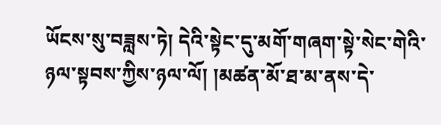ཡོངས་སུ་བཟླས་ཏེ། དེའི་སྟེང་དུ་མགོ་གཞག་སྟེ་སེང་གེའི་ཉལ་སྟབས་ཀྱིས་ཉལ་ལོ། །མཚན་མོ་ཐ་མ་ནས་དེ་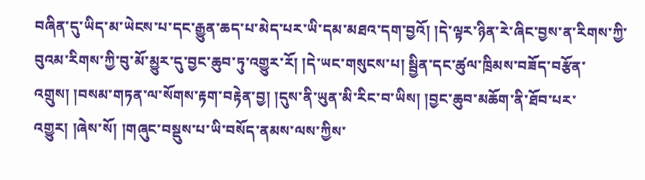བཞིན་དུ་ཡིད་མ་ཡེངས་པ་དང་རྒྱུན་ཆད་པ་མེད་པར་ཡི་དམ་མཐའ་དག་བྱའོ། །དེ་ལྟར་ཉིན་རེ་ཞིང་བྱས་ན་རིགས་ཀྱི་བུའམ་རིགས་ཀྱི་བུ་མོ་མྱུར་དུ་བྱང་ཆུབ་ཏུ་འགྱུར་རོ། །དེ་ཡང་གསུངས་པ། སྦྱིན་དང་ཚུལ་ཁྲིམས་བཟོད་བརྩོན་འགྲུས། །བསམ་གཏན་ལ་སོགས་རྟག་བརྟེན་བྱ། །དུས་ནི་ཡུན་མི་རིང་བ་ཡིས། །བྱང་ཆུབ་མཆོག་ནི་ཐོབ་པར་འགྱུར། །ཞེས་སོ། །གཞུང་བསྡུས་པ་ཡི་བསོད་ནམས་ལས་ཀྱིས་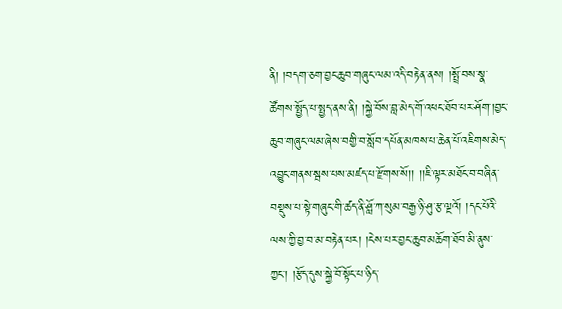ནི། །བདག་ཅག་བྱང་ཆུབ་གཞུང་ལམ་འདི་བརྟེན་ནས། །སྤྲོ་བས་སྣ་ཚོགས་སྤྱོད་པ་སྤྱད་ནས་ནི། །སྐྱེ་བོས་བླ་མེད་གོ་འཕང་ཐོབ་པར་ཤོག་།བྱང་ཆུབ་གཞུང་ལམ་ཞེས་བགྱི་བ་སློབ་དཔོན་མཁས་པ་ཆེན་པོ་འཇིགས་མེད་འབྱུང་གནས་སྦས་པས་མཛད་པ་རྫོགས་སོ།། །།ཇི་ལྟར་མཐོང་བ་བཞིན་བསྡུས་པ་སྟེ་གཞུང་གི་ཚད་ནི་ཤློ་ཀ་སུམ་བརྒྱ་ཉི་ཤུ་རྩ་ལྔའོ། །དང་པོའི་ལས་ཀྱི་བྱ་བ་མ་བརྟེན་པར། །ངེས་པར་བྱང་ཆུབ་མཆོག་ཐོབ་མི་ནུས་ཀྱང་། །རྩོད་དུས་སྐྱེ་བོ་སྟོང་པ་ཉིད་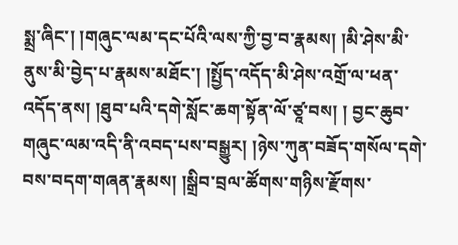སྨྲ་ཞིང་། །གཞུང་ལམ་དང་པོའི་ལས་ཀྱི་བྱ་བ་རྣམས། །མི་ཤེས་མི་ནུས་མི་བྱེད་པ་རྣམས་མཐོང་། །སྤྱོད་འདོད་མི་ཤེས་འགྲོ་ལ་ཕན་འདོད་ནས། །ཐུབ་པའི་དགེ་སློང་ཆག་སྟོན་ལོ་ཙཱ་བས། ། བྱང་ཆུབ་གཞུང་ལམ་འདི་ནི་འབད་པས་བསྒྱུར། །ཉེས་ཀུན་བཟོད་གསོལ་དགེ་བས་བདག་གཞན་རྣམས། །སྒྲིབ་བྲལ་ཚོགས་གཉིས་རྫོགས་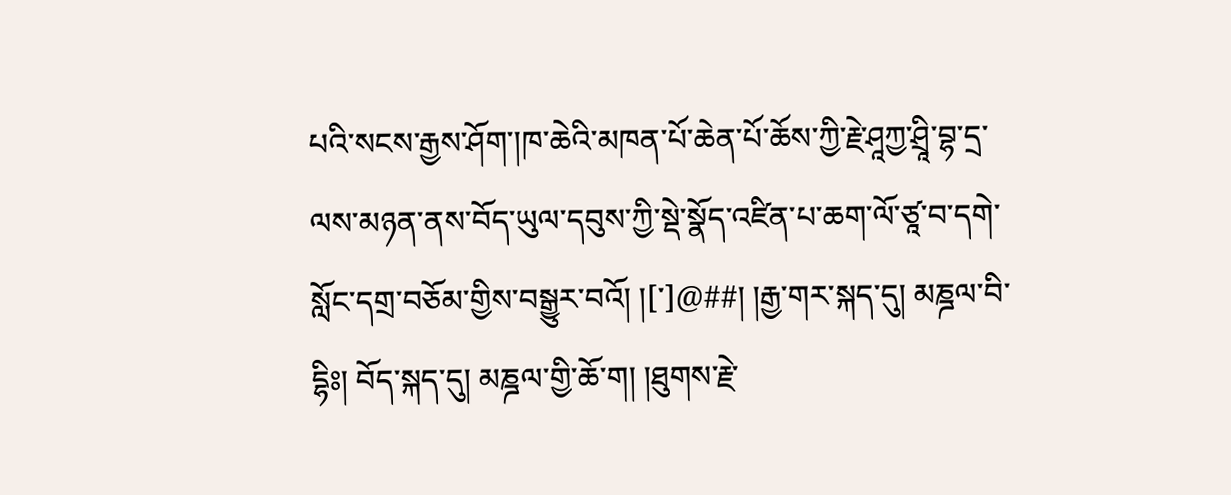པའི་སངས་རྒྱས་ཤོག་།ཁ་ཆེའི་མཁན་པོ་ཆེན་པོ་ཆོས་ཀྱི་རྗེ་ཤཱཀྱ་ཤྲཱི་བྷ་དྲ་ལས་མཉན་ནས་བོད་ཡུལ་དབུས་ཀྱི་སྡེ་སྣོད་འཛིན་པ་ཆག་ལོ་ཙཱ་བ་དགེ་སློང་དགྲ་བཅོམ་གྱིས་བསྒྱུར་བའོ། །[་]@##། །རྒྱ་གར་སྐད་དུ། མཎྜལ་བི་དྷིཿ། བོད་སྐད་དུ། མཎྜལ་གྱི་ཆོ་ག། །ཐུགས་རྗེ་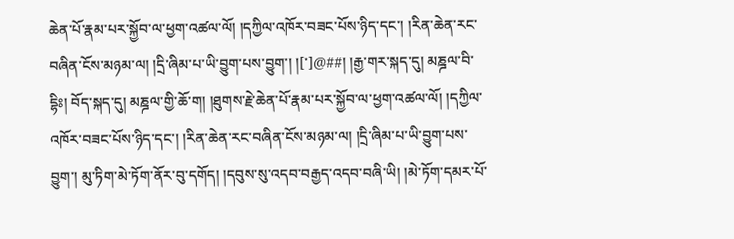ཆེན་པོ་རྣམ་པར་སྐྱོབ་ལ་ཕྱག་འཚལ་ལོ། །དཀྱིལ་འཁོར་བཟང་པོས་ཉིད་དང་། །རིན་ཆེན་རང་བཞིན་ངོས་མཉམ་ལ། །དྲི་ཞིམ་པ་ཡི་བྱུག་པས་བྱུག་། །[་]@##། །རྒྱ་གར་སྐད་དུ། མཎྜལ་བི་དྷིཿ། བོད་སྐད་དུ། མཎྜལ་གྱི་ཆོ་ག། །ཐུགས་རྗེ་ཆེན་པོ་རྣམ་པར་སྐྱོབ་ལ་ཕྱག་འཚལ་ལོ། །དཀྱིལ་འཁོར་བཟང་པོས་ཉིད་དང་། །རིན་ཆེན་རང་བཞིན་ངོས་མཉམ་ལ། །དྲི་ཞིམ་པ་ཡི་བྱུག་པས་བྱུག་། མུ་ཏིག་མེ་ཏོག་ནོར་བུ་དགོད། །དབུས་སུ་འདབ་བརྒྱད་འདབ་བཞི་ཡི། །མེ་ཏོག་དམར་པོ་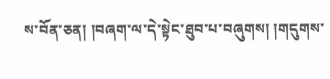ས་བོན་ཅན། །བཞག་ལ་དེ་སྟེང་ཐུབ་པ་བཞུགས། །གདུགས་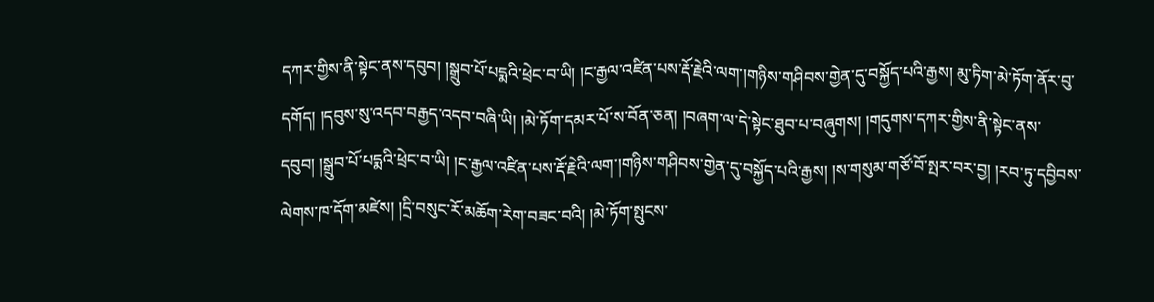དཀར་གྱིས་ནི་སྟེང་ནས་དབུབ། །སྒྲུབ་པོ་པདྨའི་ཕྲེང་བ་ཡི། །ང་རྒྱལ་འཛིན་པས་རྡོ་རྗེའི་ལག་།གཉིས་གཤིབས་གྱེན་དུ་བསྐྱོད་པའི་རྒྱས། མུ་ཏིག་མེ་ཏོག་ནོར་བུ་དགོད། །དབུས་སུ་འདབ་བརྒྱད་འདབ་བཞི་ཡི། །མེ་ཏོག་དམར་པོ་ས་བོན་ཅན། །བཞག་ལ་དེ་སྟེང་ཐུབ་པ་བཞུགས། །གདུགས་དཀར་གྱིས་ནི་སྟེང་ནས་དབུབ། །སྒྲུབ་པོ་པདྨའི་ཕྲེང་བ་ཡི། །ང་རྒྱལ་འཛིན་པས་རྡོ་རྗེའི་ལག་།གཉིས་གཤིབས་གྱེན་དུ་བསྐྱོད་པའི་རྒྱས། །ས་གསུམ་གཙོ་བོ་སྤར་བར་བྱ། །རབ་ཏུ་དབྱིབས་ལེགས་ཁ་དོག་མཛེས། །དྲི་བསུང་རོ་མཆོག་རེག་བཟང་བའི། །མེ་ཏོག་སྤུངས་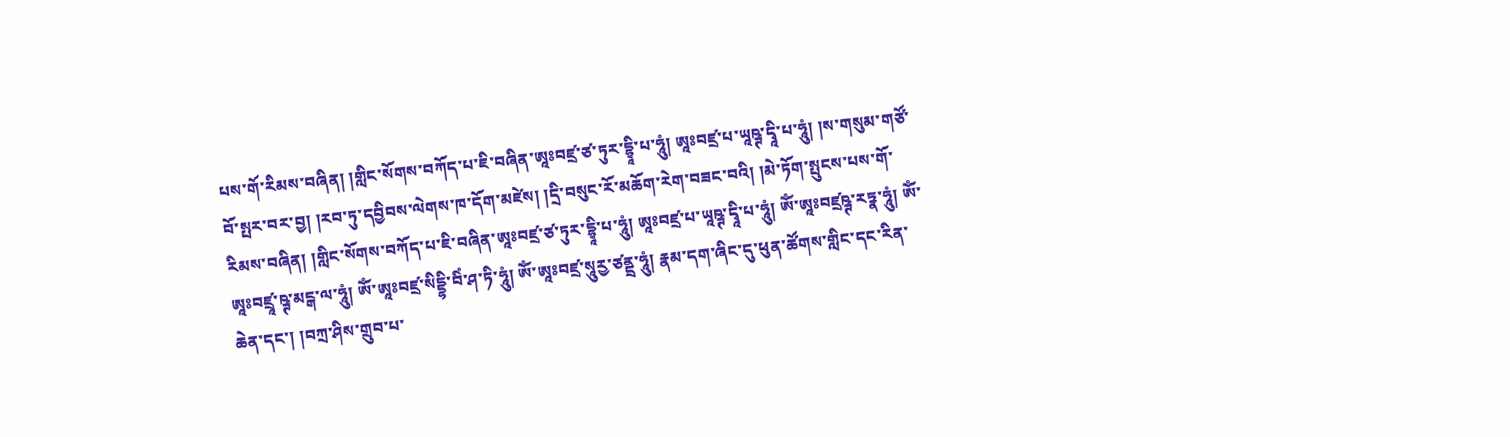པས་གོ་རིམས་བཞིན། །གླིང་སོགས་བཀོད་པ་ཇི་བཞིན་ཨཱཿབཛྲ་ཙ་ཏུར་དྷྭཱི་པ་ཧཱུཾ། ཨཱཿབཛྲ་པ་ཡཱཥྚ་དྭཱི་པ་ཧཱུཾ། །ས་གསུམ་གཙོ་བོ་སྤར་བར་བྱ། །རབ་ཏུ་དབྱིབས་ལེགས་ཁ་དོག་མཛེས། །དྲི་བསུང་རོ་མཆོག་རེག་བཟང་བའི། །མེ་ཏོག་སྤུངས་པས་གོ་རིམས་བཞིན། །གླིང་སོགས་བཀོད་པ་ཇི་བཞིན་ཨཱཿབཛྲ་ཙ་ཏུར་དྷྭཱི་པ་ཧཱུཾ། ཨཱཿབཛྲ་པ་ཡཱཥྚ་དྭཱི་པ་ཧཱུཾ། ཨོཾ་ཨཱཿབཛྲཥྚ་རཏྣ་ཧཱུཾ། ཨོཾ་ཨཱཿབཛྲཱ་ཥྚ་མངྒ་ལ་ཧཱུཾ། ཨོཾ་ཨཱཿབཛྲ་སིདྡྷི་བིཾ་ཤ་ཏི་ཧཱུཾ། ཨོཾ་ཨཱཿབཛྲ་སཱུརྱ་ཙནྡྲ་ཧཱུཾ། རྣམ་དག་ཞིང་དུ་ཕུན་ཚོགས་གླིང་དང་རིན་ཆེན་དང་། །བཀྲ་ཤིས་གྲུབ་པ་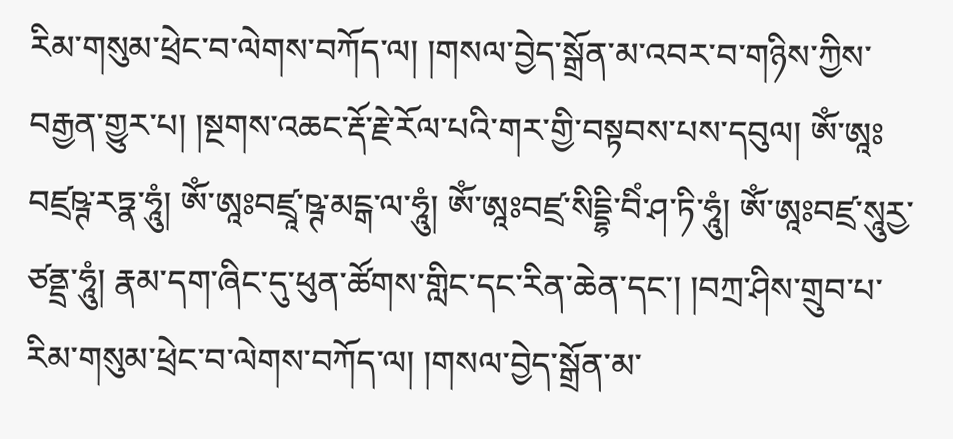རིམ་གསུམ་ཕྲེང་བ་ལེགས་བཀོད་ལ། །གསལ་བྱེད་སྒྲོན་མ་འབར་བ་གཉིས་ཀྱིས་བརྒྱན་གྱུར་པ། །སྔགས་འཆང་རྡོ་རྗེ་རོལ་པའི་གར་གྱི་བསྟབས་པས་དབུལ། ཨོཾ་ཨཱཿབཛྲཥྚ་རཏྣ་ཧཱུཾ། ཨོཾ་ཨཱཿབཛྲཱ་ཥྚ་མངྒ་ལ་ཧཱུཾ། ཨོཾ་ཨཱཿབཛྲ་སིདྡྷི་བིཾ་ཤ་ཏི་ཧཱུཾ། ཨོཾ་ཨཱཿབཛྲ་སཱུརྱ་ཙནྡྲ་ཧཱུཾ། རྣམ་དག་ཞིང་དུ་ཕུན་ཚོགས་གླིང་དང་རིན་ཆེན་དང་། །བཀྲ་ཤིས་གྲུབ་པ་རིམ་གསུམ་ཕྲེང་བ་ལེགས་བཀོད་ལ། །གསལ་བྱེད་སྒྲོན་མ་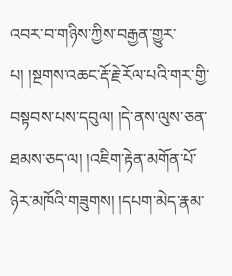འབར་བ་གཉིས་ཀྱིས་བརྒྱན་གྱུར་པ། །སྔགས་འཆང་རྡོ་རྗེ་རོལ་པའི་གར་གྱི་བསྟབས་པས་དབུལ། །དེ་ནས་ལུས་ཅན་ཐམས་ཅད་ལ། །འཇིག་རྟེན་མགོན་པོ་ཉེར་མཁོའི་གཟུགས། །དཔག་མེད་རྣམ་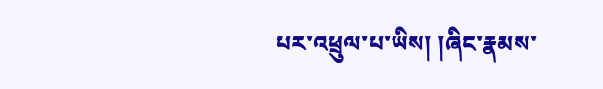པར་འཕྲུལ་པ་ཡིས། །ཞིང་རྣམས་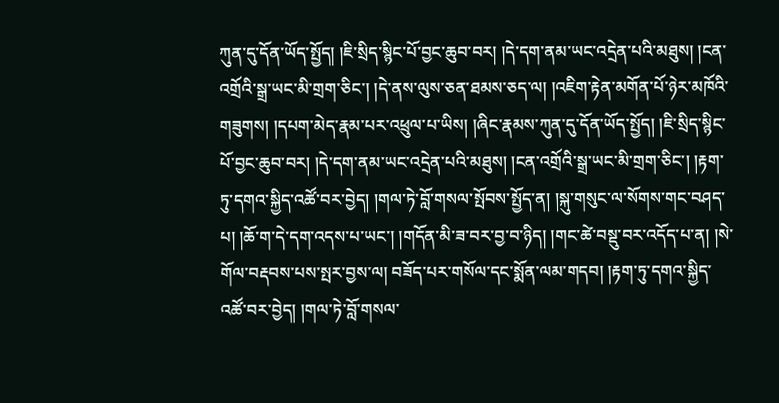ཀུན་དུ་དོན་ཡོད་སྤྱོད། །ཇི་སྲིད་སྙིང་པོ་བྱང་ཆུབ་བར། །དེ་དག་ནམ་ཡང་འདྲེན་པའི་མཐུས། །ངན་འགྲོའི་སྒྲ་ཡང་མི་གྲག་ཅིང་། །དེ་ནས་ལུས་ཅན་ཐམས་ཅད་ལ། །འཇིག་རྟེན་མགོན་པོ་ཉེར་མཁོའི་གཟུགས། །དཔག་མེད་རྣམ་པར་འཕྲུལ་པ་ཡིས། །ཞིང་རྣམས་ཀུན་དུ་དོན་ཡོད་སྤྱོད། །ཇི་སྲིད་སྙིང་པོ་བྱང་ཆུབ་བར། །དེ་དག་ནམ་ཡང་འདྲེན་པའི་མཐུས། །ངན་འགྲོའི་སྒྲ་ཡང་མི་གྲག་ཅིང་། །རྟག་ཏུ་དགའ་སྐྱིད་འཚོ་བར་བྱེད། །གལ་ཏེ་བློ་གསལ་སྤོབས་སྤྱོད་ན། །སྐུ་གསུང་ལ་སོགས་གང་བཤད་པ། །ཆོ་ག་དེ་དག་འདས་པ་ཡང་། །གདོན་མི་ཟ་བར་བྱ་བ་ཉིད། །གང་ཚེ་བསྡུ་བར་འདོད་པ་ན། །སེ་གོལ་བརྡབས་པས་སྤར་བྱས་ལ། བཟོད་པར་གསོལ་དང་སྨོན་ལམ་གདབ། །རྟག་ཏུ་དགའ་སྐྱིད་འཚོ་བར་བྱེད། །གལ་ཏེ་བློ་གསལ་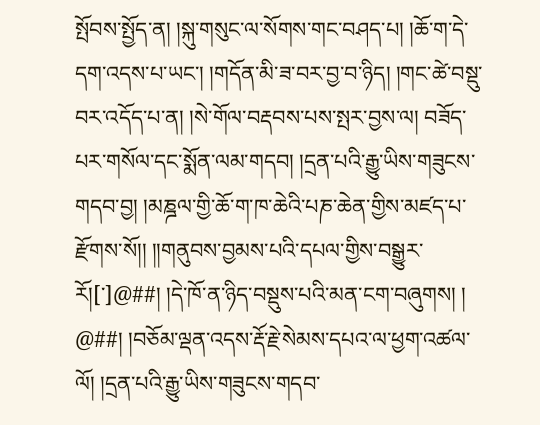སྤོབས་སྤྱོད་ན། །སྐུ་གསུང་ལ་སོགས་གང་བཤད་པ། །ཆོ་ག་དེ་དག་འདས་པ་ཡང་། །གདོན་མི་ཟ་བར་བྱ་བ་ཉིད། །གང་ཚེ་བསྡུ་བར་འདོད་པ་ན། །སེ་གོལ་བརྡབས་པས་སྤར་བྱས་ལ། བཟོད་པར་གསོལ་དང་སྨོན་ལམ་གདབ། །དྲན་པའི་རྒྱུ་ཡིས་གཟུངས་གདབ་བྱ། །མཎྜལ་གྱི་ཆོ་ག་ཁ་ཆེའི་པཎ་ཆེན་གྱིས་མཛད་པ་རྫོགས་སོ།། །།གནུབས་བྱམས་པའི་དཔལ་གྱིས་བསྒྱུར་རོ།[་]@##། །དེ་ཁོ་ན་ཉིད་བསྡུས་པའི་མན་ངག་བཞུགས། ། @##། །བཅོམ་ལྡན་འདས་རྡོ་རྗེ་སེམས་དཔའ་ལ་ཕྱག་འཚལ་ལོ། །དྲན་པའི་རྒྱུ་ཡིས་གཟུངས་གདབ་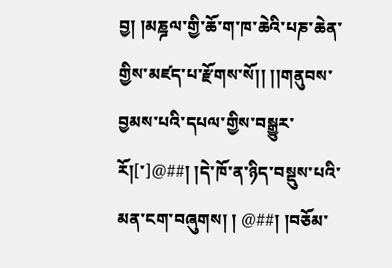བྱ། །མཎྜལ་གྱི་ཆོ་ག་ཁ་ཆེའི་པཎ་ཆེན་གྱིས་མཛད་པ་རྫོགས་སོ།། །།གནུབས་བྱམས་པའི་དཔལ་གྱིས་བསྒྱུར་རོ།[་]@##། །དེ་ཁོ་ན་ཉིད་བསྡུས་པའི་མན་ངག་བཞུགས། ། @##། །བཅོམ་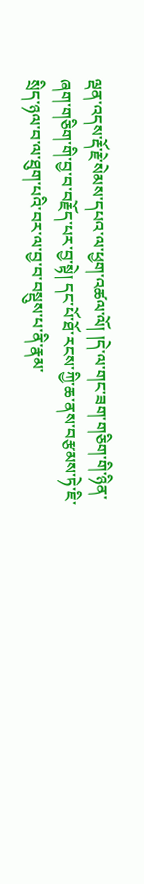ལྡན་འདས་རྡོ་རྗེ་སེམས་དཔའ་ལ་ཕྱག་འཚལ་ལོ། །དེ་ལ་གང་ཟག་གཅིག་གི་ཉིན་ཞག་གཅིག་གི་བྱ་བ་བརྗོད་པར་བྱ་སྟེ། དང་པོ་ཐོ་རངས་ཀྱི་ཆ་ནས་བརྩམས་ཏེ་ཇི་སྲིད་ཉལ་བ་ལ་ཐུག་པའི་བར་ལ་བྱ་བ་བསྡུས་པ་ནི་རྣམ་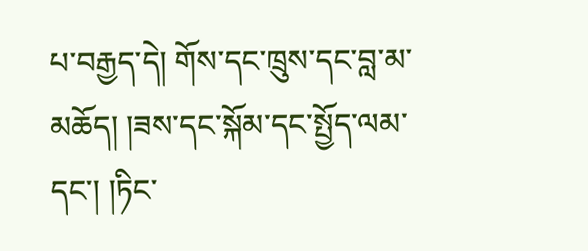པ་བརྒྱད་དེ། གོས་དང་ཁྲུས་དང་བླ་མ་མཆོད། །ཟས་དང་སྐོམ་དང་སྤྱོད་ལམ་དང་། །ཏིང་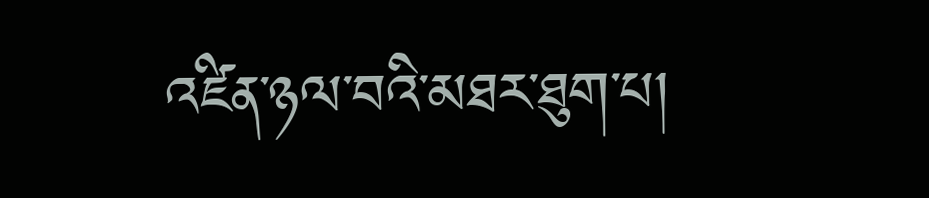འཛིན་ཉལ་བའི་མཐར་ཐུག་པ།